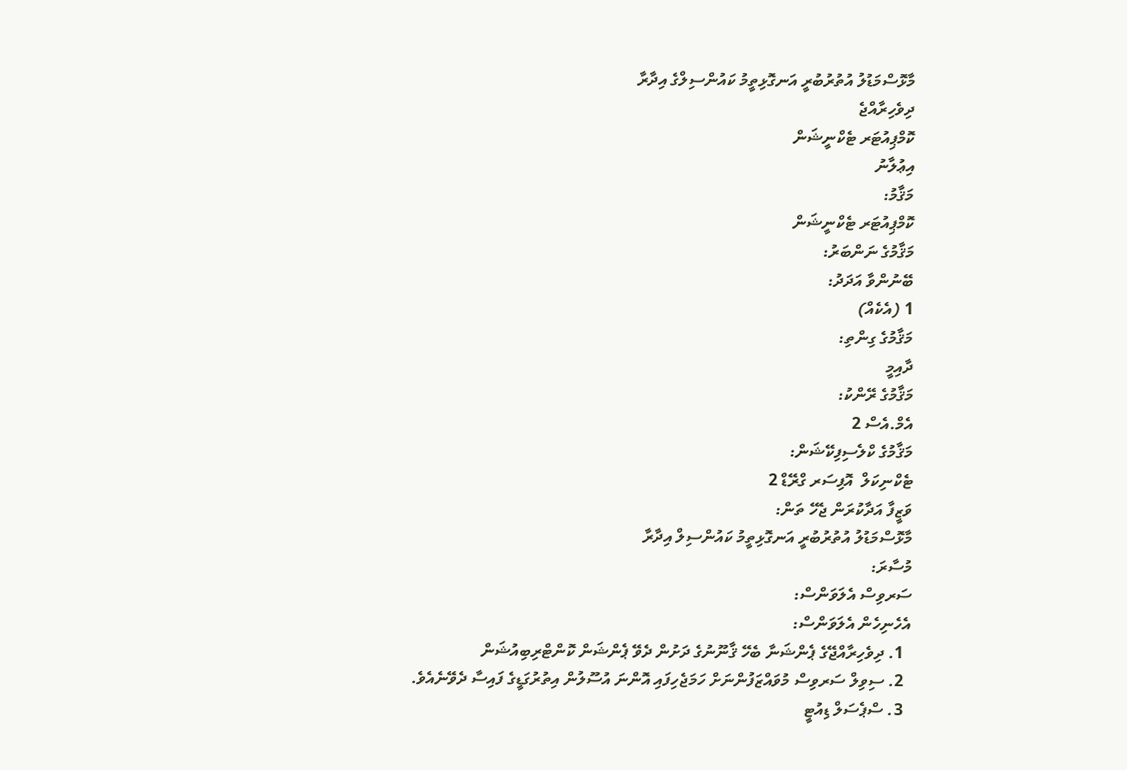މާޅޮސްމަޑުލު އުތުރުބުރީ އަނގޮޅިތީމު ކައުންސިލްގެ އިދާރާ
ދިވެހިރާއްޖެ
ކޮމްޕިއުޓަރ ޓެކްނީޝަން
އިޢުލާނު
މަޤާމު:
ކޮމްޕިއުޓަރ ޓެކްނީޝަން
މަޤާމުގެ ނަންބަރު:
ބޭނުންވާ އަދަދު:
1 (އެކެއް)
މަޤާމުގެ ގިންތި:
ދާއިމީ
މަޤާމުގެ ރޭންކު:
އެމް.އެސް 2
މަޤާމުގެ ކްލެސިފިކޭޝަން:
ޓެކްނިކަލް  އޮފިސަރ ގްރޭޑް 2
ވަޒީފާ އަދާކުރަން ޖެހޭ ތަން:
މާޅޮސްމަޑުލު އުތުރުބުރީ އަނގޮޅިތީމު ކައުންސިލް އިދާރާ
މުސާރަ:
ސަރވިސް އެލަވަންސް:
އެހެނިހެން އެލަވަންސް:
  1. ދިވެހިރާއްޖޭގެ ޕެންޝަނާ ބެހޭ ޤާނޫނުގެ ދަށުން ދެވޭ ޕެންޝަން ކޮންޓްރިބިއުޝަން
  2. ސިވިލް ސަރވިސް މުވައްޒަފުންނަށް ހަމަޖެހިފައި އޮންނަ އުސޫލުން އިތުރުގަޑީގެ ފައިސާ ދެވޭނެއެވެ.
  3. ސްޕެސަލް ޑިއުޓީ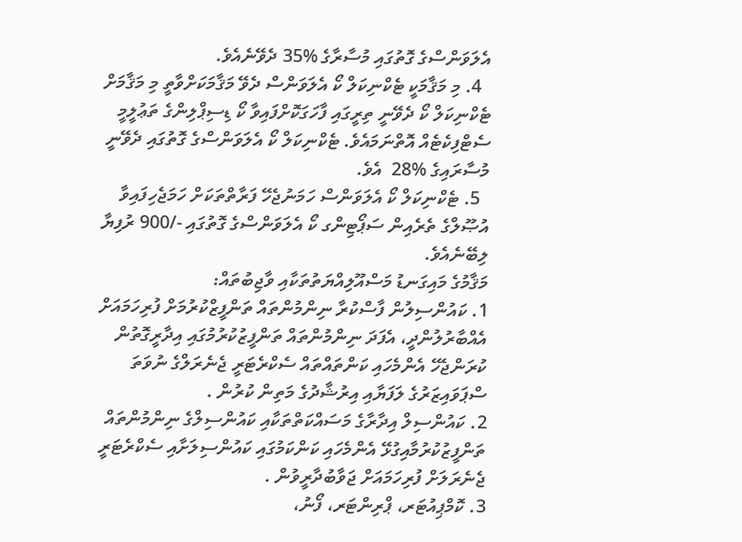އެލަވަންސްގެ ގޮތުގައި މުސާރާގެ %35 ދެވޭނެއެވެ.
  4. މި މަޤާމަކީ ޓެކްނިކަލް ކޯ އެލަވަންސް ދެވޭ މަޤާމަކަށްވާތީ މި މަޤާމަށް ޓެކްނިކަލް ކޯ ދެވޭނީ ތިރީގައި ފާހަގަކޮށްފައިވާ ކޯ ޑިސިޕްލިންގެ ތަޢުލީމީ ސެޓްފިކެޓެއް އޮތްނަމައެވެ. ޓެކްނިކަލް ކޯ އެލަވަންސްގެ ގޮތުގައި ދެވޭނީ މުސާރައިގެ %28  އެވެ.
  5. ޓެކްނިކަލް ކޯ އެލަވަންސް ހަމަނުޖެހޭ ފަރާތްތަކަށް ހަމަޖެހިފައިވާ އުޞޫލްގެ ތެރެއިން ސަޕޯޓިންގ ކޯ އެލަވަންސްގެ ގޮތުގައި -/900 ރުފިޔާ ލިބޭނެއެވެ.
މަޤާމުގެ މައިގަނޑު މަސްއޫލިއްޔަތުތަކާއި ވާޖިބުތައް:
1. ކައުންސިލުން ފާސްކުރާ ނިންމުންތައް ތަންފީޒްކުރުމަށް ފުރިހަމައަށް އެއްބާރުލުންދީ، އެފަދަ ނިންމުންތައް ތަންފީޒުކުރުމުގައި އިދާރީގޮތުން ކުރަންޖެހޭ އެންމެހައި ކަންތައްތައް ސެކްރެޓަރީ ޖެނެރަލްގެ ނުވަތަ ސްޕަވައިޒަރުގެ ލަފަޔާއި އިރުޝާދުގެ މަތިން ކުރުން .
2. ކައުންސިލް އިދާރާގެ މަސައްކަތްތަކާއި ކައުންސިލްގެ ނިންމުންތައް ތަންފީޒުކުރުމާއިގުޅޭ އެންމެހައި ކަންކަމުގައި ކައުންސިލަށާއި ސެކްރެޓަރީ ޖެނެރަލަށް ފުރިހަމައަށް ޖަވާބުދާރީވުން .
3. ކޮމްޕިއުޓަރ، ޕްރިންޓަރ، ފޯނު،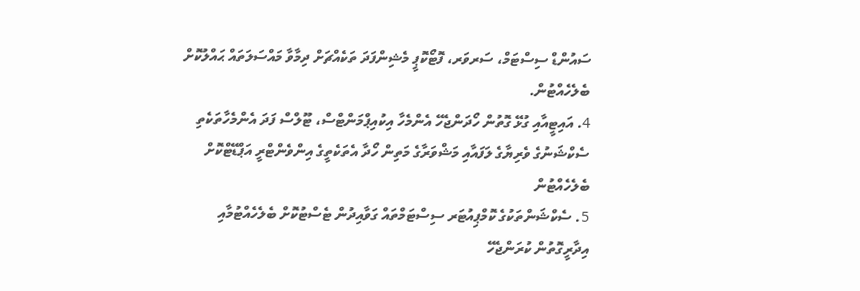ސައުންޑް ސިސްޓަމް، ސަރވަރ، ފޮޓޯކޮޕީ މެޝިންފަދަ ތަކެއްޗަށް ދިމާވާ މައްސަލަތައް ޙައްލުކޮށް ބެލެހެއްޓުން.
4. އައިޓީއާއި ގުޅޭ ގޮތުން ހޯދަންޖެހޭ އެންމެހާ އިކުއިޕްމަންޓްސް، ޓޫލްސް ފަދަ އެންމެހާތަކެތި ސެކްޝަނުގެ ވެރިޔާގެ ލަފައާއި މަޝްވަރާގެ މަތިން ހޯދާ އެތަކެތީގެ އިންވެންޓްރީ އަޕްޑޭޓްކޮށް ބެލެހެއްޓުން
5. ސެކްޝަންތަކުގެ ކޮމްޕިއުޓަރ ސިސްޓަމްތައް ގަވާއިދުން ޓެސްޓުކޮށް ބެލެހެއްޓުމާއި އިދާރީގޮތުން ކުރަންޖެހޭ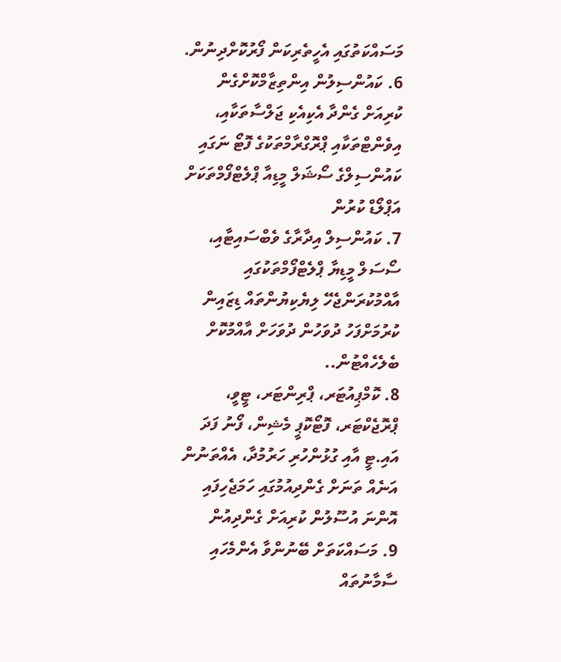މަސައްކަތުގައި އެހީތެރިކަން ފޯރުކޮށްދިނުން.
6. ކައުންސިލުން އިންތިޒާމްކޮށްގެން ކުރިއަށް ގެންދާ އެކިއެކި ޖަލްސާތަކާއި، އިވެންޓްތަކާއި ޕްރޮގްރާމްތަކުގެ ފޮޓޯ ނަގައި ކައުންސިލްގެ ސޯޝަލް މީޑިއާ ޕްލެޓްފޯމްތަކަށް އަޕްލޯޑް ކުރުން
7. ކައުންސިލް އިދާރާގެ ވެބްސައިޓާއި، ސޯސަލް މީޑިޔާ ޕްލެޓްފޯމްތަކުގައި އާއްމުކުރަންޖެހޭ ލިޔެކިޔުންތައް ޑިޒައިން ކުރުމަށްފަހު ދުވަހުން ދުވަހަށް އާއްމުކޮށް ބެލެހެއްޓުން..
8. ކޮމްޕިއުޓަރ، ޕްރިންޓަރ، ޓީވީ، ޕްރޮޖެކްޓަރ، ފޮޓޯކޮޕީ މެޝިން، ފޯނު ފަދަ އައި.ޓީ އާއި ގުޅުންހުރި ހަރުމުދާ، އެއްތަނުން އަނެއް ތަނަށް ގެންދިއުމުގައި ހަމަޖެހިފައި އޮންނަ އުސޫލުން ކުރިއަށް ގެންދިއުން
9. މަސައްކަތަށް ބޭނުންވާ އެންމެހައި ސާމާނުތައް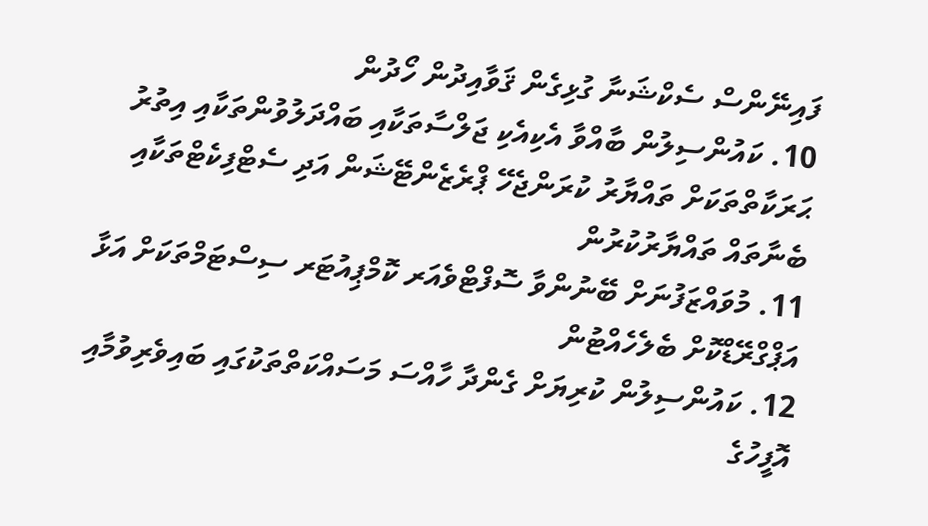ފައިނޭންސް ސެކްޝަނާ ގުޅިގެން ޤަވާއިދުން ހޯދުން
10. ކައުންސިލުން ބާއްވާ އެކިއެކި ޖަލްސާތަކާއި ބައްދަލުވުންތަކާއި އިތުރު ޙަރަކާތްތަކަށް ތައްޔާރު ކުރަންޖެހޭ ޕްރެޒެންޓޭޝަން އަދި ސެޓްފިކެޓްތަކާއި ބެނާތައް ތައްޔާރުކުރުން
11. މުވައްޒަފުނަށް ބޭނުންވާ ސޮފްޓްވެއަރ ކޮމްޕިއުޓަރ ސިސްޓަމްތަކަށް އަޅާ އަޕްގްރޭޑްކޮށް ބެލެހެއްޓުން
12. ކައުންސިލުން ކުރިޔަށް ގެންދާ ހާއްސަ މަސައްކަތްތަކުގައި ބައިވެރިވުމާއި އޮފީހުގެ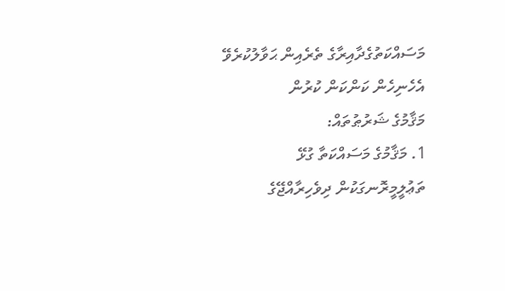މަސައްކަތުގެދާއިރާގެ ތެރެއިން ޙަވާލުކުރެވޭ އެހެނިހެން ކަންކަން ކުރުން
މަޤާމުގެ ޝަރުޠުތައް:
1. މަޤާމުގެ މަސައްކަތާ ގުޅޭ ތަޢުލީމީރޮނގަކުން ދިވެހިރާއްޖޭގެ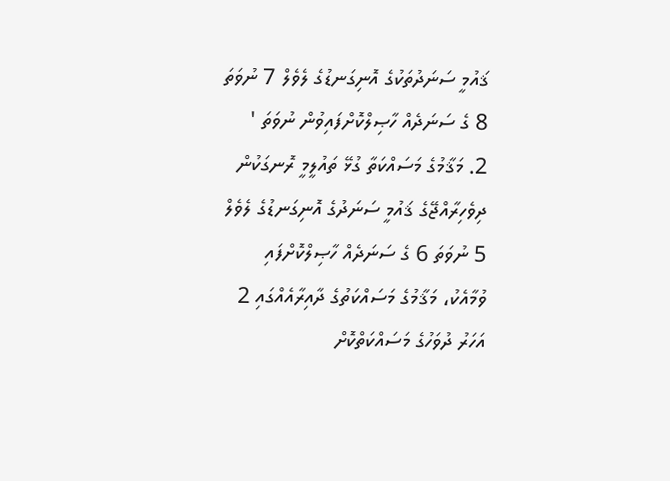ޤައުމީ ސަނަދުތަކުގެ އޮނިގަނޑުގެ ލެވެލް 7 ނުވަތަ 8 ގެ ސަނަދެއް ހާޞިލްކޮށްފައިވުން ނުވަތަ '
2. މަޤާމުގެ މަސައްކަތާ ގުޅޭ ތައުލީމީ ރޮނގަކުން ދިވެހިރާއްޖޭގެ ޤައުމީ ސަނަދުގެ އޮނިގަނޑުގެ ލެވެލް 5 ނުވަތަ 6 ގެ ސަނަދެއް ހާޞިލްކޮށްފައި ވުމާއެކު، މަޤާމުގެ މަސައްކަތުގެ ދާއިރާއެއްގައި 2 އަހަރު ދުވަހުގެ މަސައްކަތްކޮށް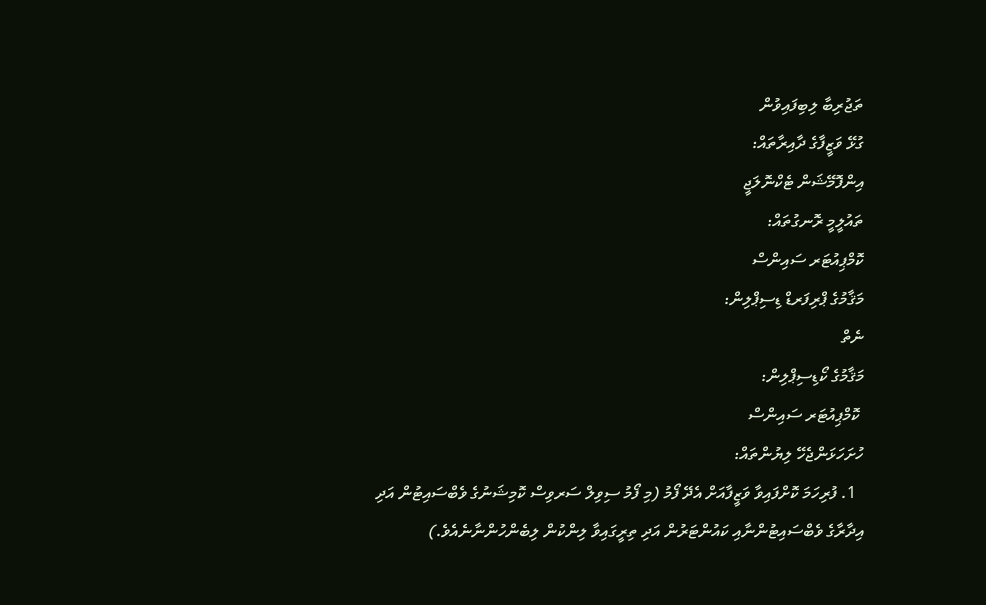ތަޖުރިބާ ލިބިފައިވުން
ގުޅޭ ވަޒީފާގެ ދާއިރާތައް:
އިންފޮމޭޝަން ޓެކްނޮލަޖީ
ތައުލީމީ ރޮނގުތައް:
ކޮމްޕިއުޓަރ ސައިންސް
މަޤާމުގެ ޕްރިފަރޑް ޑިސިޕްލިން:
ނެތް
މަޤާމުގެ ކޯޑިސިޕްލިން:
 ކޮމްޕިއުޓަރ ސައިންސް
ހުށަހަޅަންޖެހޭ ލިޔުންތައް:
  1. ފުރިހަމަ ކޮށްފައިވާ ވަޒީފާއަށް އެދޭ ފޯމު (މި ފޯމު ސިވިލް ސަރވިސް ކޮމިޝަނުގެ ވެބްސައިޓުން އަދި އިދާރާގެ ވެބްސައިޓުންނާއި ކައުންޓަރުން އަދި ތިރީގައިވާ ލިންކުން ލިބެންހުންނާނެއެވެ.)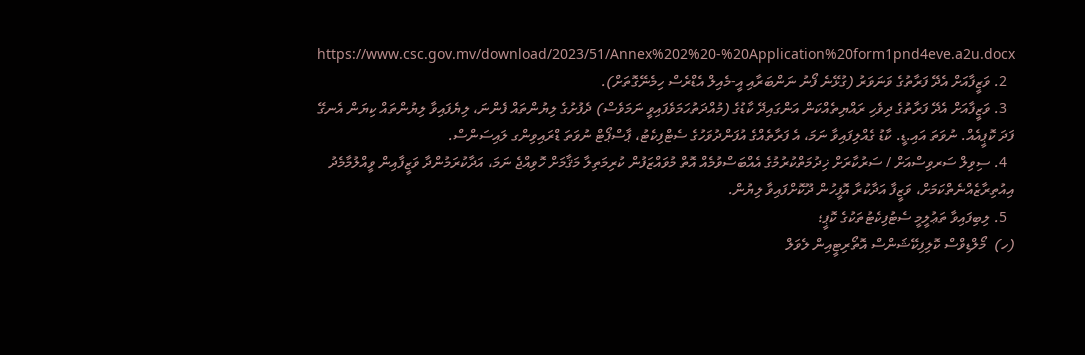https://www.csc.gov.mv/download/2023/51/Annex%202%20-%20Application%20form1pnd4eve.a2u.docx
  2. ވަޒީފާއަށް އެދޭ ފަރާތުގެ ވަނަވަރު (ގުޅޭނެ ފޯނު ނަންބަރާއި އީ-މެއިލް އެޑްރެސް ހިމެނޭގޮތަށް).
  3. ވަޒީފާއަށް އެދޭ ފަރާތުގެ ދިވެހި ރައްޔިތެއްކަން އަންގައިދޭ ކާޑުގެ (މުއްދަތުހަމަވެފައިވީ ނަމަވެސް) ދެފުށުގެ ލިޔުންތައް ފެންނަ، ލިޔެފައިވާ ލިޔުންތައް ކިޔަން އެނގޭ ފަދަ ކޮޕީއެއް. ނުވަތަ އައި.ޑީ. ކާޑު ގެއްލިފައިވާ ނަމަ، އެ ފަރާތެއްގެ އުފަންދުވަހުގެ ސެޓްފިކެޓު، ޕާސްޕޯޓް ނުވަތަ ޑްރައިވިންގ ލައިސަންސް.
  4. ސިވިލް ސަރވިސްއަށް / ސަރުކާރަށް ޚިދުމަތްކުރުމުގެ އެއްބަސްވުމެއް އޮތް މުވައްޒަފުން ކުރިމަތިލާ މަޤާމަށް ހޮވިއްޖެ ނަމަ، އަދާކުރަމުންދާ ވަޒީފާއިން ވީއްލުމާމެދު އިއުތިރާޒެއްނެތްކަމަށް، ވަޒީފާ އަދާކުރާ އޮފީހުން ދޫކޮށްފައިވާ ލިޔުން.
  5. ލިބިފައިވާ ތަޢުލީމީ ސެޓުފިކެޓުތަކުގެ ކޮޕީ؛
(ހ)  މޯލްޑިވްސް ކޮލިފިކޭޝަންސް އޮތޯރިޓީއިން ލެވަލް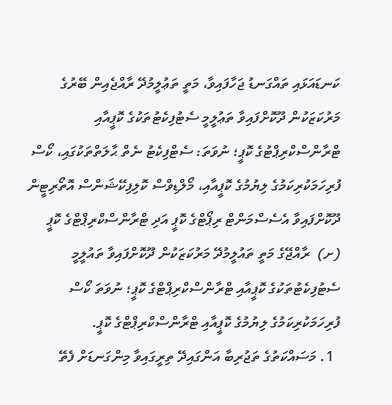ކަނޑައަޅައި ތައްގަނޑު ޖަހާފައިވާ، މަތީ ތަޢުލީމުދޭ ރާއްޖެއިން ބޭރުގެ މަރުކަޒަކުން ދޫކޮށްފައިވާ ތަޢުލީމީ ސެޓުފިކެޓުތަކުގެ ކޮޕީއާއި ޓްރާންސްކްރިޕްޓުގެ ކޮޕީ؛ ނުވަތަ: ސެޓްފިކެޓު ނެތް ޙާލަތްތަކުގައި، ކޯސް ފުރިހަމަކުރިކަމުގެ ލިޔުމުގެ ކޮޕީއާއި، މޯލްޑިވްސް ކޮލިފިކޭޝަންސް އޮތޯރިޓީން ދޫކޮށްފައިވާ އެސެސްމަންޓް ރިޕޯޓްގެ ކޮޕީ އަދި ޓްރާންސްކްރިޕްޓްގެ ކޮޕީ
(ށ)  ރާއްޖޭގެ މަތީ ތައުލީމުދޭ މަރުކަޒަކުން ދޫކޮށްފައިވާ ތައުލީމީ ސެޓުފިކެޓުތަކުގެ ކޮޕީއާއި ޓްރާންސްކްރިޕްޓްގެ ކޮޕީ؛ ނުވަތަ ކޯސް ފުރިހަމަކުރިކަމުގެ ލިޔުމުގެ ކޮޕީއާއި ޓްރާންސްކްރިޕްޓްގެ ކޮޕީ.
  1. މަސައްކަތުގެ ތަޖުރިބާ އަންގައިދޭ ތިރީގައިވާ މިންގަނޑަށް ފެތޭ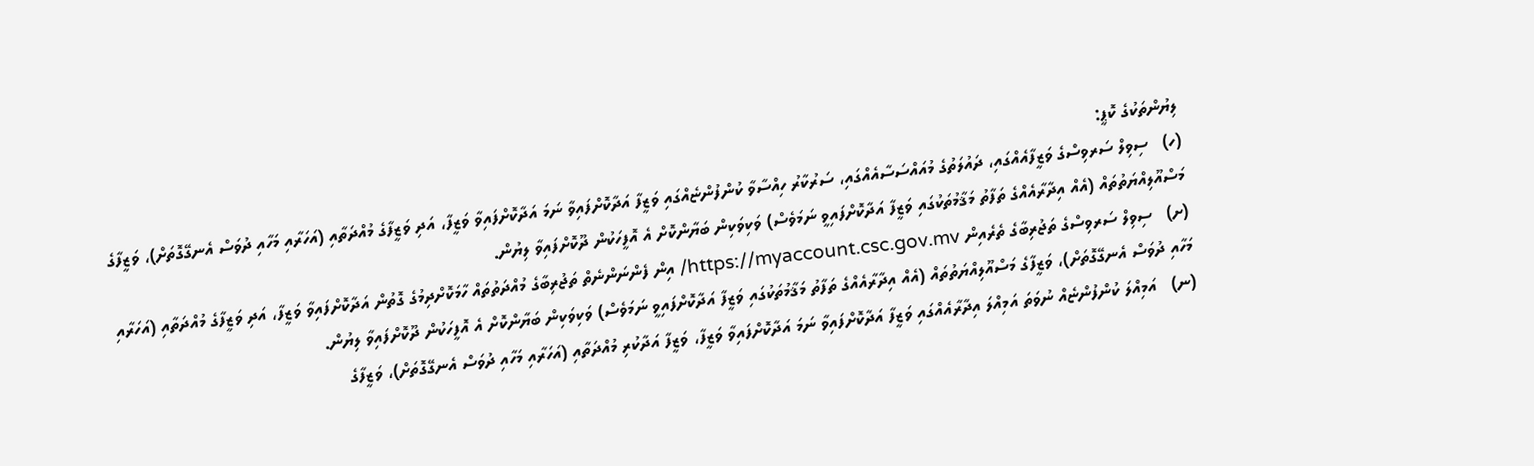ލިޔުންތަކުގެ ކޮޕީ:
(ހ)   ސިވިލް ސަރވިސްގެ ވަޒީފާއެއްގައި، ދައުލަތުގެ މުއައްސަސާއެއްގައި، ސަރުކާރު ހިއްސާވާ ކުންފުންޏެއްގައި ވަޒީފާ އަދާކޮށްފައިވާ ނަމަ އަދާކޮށްފައިވާ ވަޒީފާ، އަދި ވަޒީފާގެ މުއްދަތާއި (އަހަރާއި މަހާއި ދުވަސް އެނގޭގޮތަށް)، ވަޒީފާގެ މަސްއޫލިއްޔަތުތައް (އެއް އިދާރާއެއްގެ ތަފާތު މަޤާމުތަކުގައި ވަޒީފާ އަދާކޮށްފައިވީ ނަމަވެސް) ވަކިވަކިން ބަޔާންކޮށް އެ އޮފީހަކުން ދޫކޮށްފައިވާ ލިޔުން.
(ށ)   ސިވިލް ސަރވިސްގެ ތަޖުރިބާގެ ތެރެއިން https://myaccount.csc.gov.mv/ އިން ފެންނަންނެތް ތަޖުރިބާގެ މުއްދަތުތައް ހާމަކޮށްދިމުގެ ގޮތުން އަދާކޮށްފައިވާ ވަޒީފާ، އަދި ވަޒީފާގެ މުއްދަތާއި (އަހަރާއި މަހާއި ދުވަސް އެނގޭގޮތަށް)، ވަޒީފާގެ މަސްއޫލިއްޔަތުތައް (އެއް އިދާރާއެއްގެ ތަފާތު މަޤާމުތަކުގައި ވަޒީފާ އަދާކޮށްފައިވީ ނަމަވެސް) ވަކިވަކިން ބަޔާންކޮށް އެ އޮފީހަކުން ދޫކޮށްފައިވާ ލިޔުން.
(ނ)   އަމިއްލަ ކުންފުންޏެއް ނުވަތަ އަމިއްލަ އިދާރާއެއްގައި ވަޒީފާ އަދާކޮށްފައިވާ ނަމަ އަދާކޮށްފައިވާ ވަޒީފާ، ވަޒީފާ އަދާކުރި މުއްދަތާއި (އަހަރާއި މަހާއި ދުވަސް އެނގޭގޮތަށް)، ވަޒީފާގެ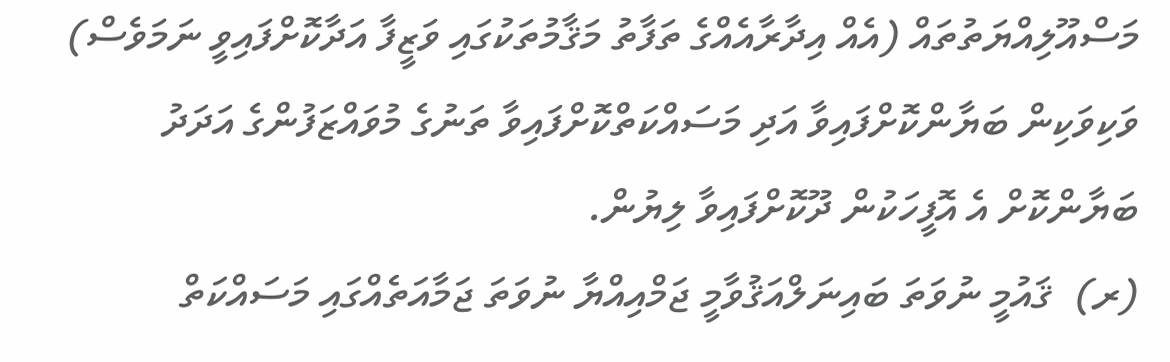މަސްއޫލިއްޔަތުތައް (އެއް އިދާރާއެއްގެ ތަފާތު މަޤާމުތަކުގައި ވަޒީފާ އަދާކޮށްފައިވީ ނަމަވެސް) ވަކިވަކިން ބަޔާންކޮށްފައިވާ އަދި މަސައްކަތްކޮށްފައިވާ ތަނުގެ މުވައްޒަފުންގެ އަދަދު ބަޔާންކޮށް އެ އޮފީހަކުން ދޫކޮށްފައިވާ ލިޔުން.
(ރ)  ޤައުމީ ނުވަތަ ބައިނަލްއަޤުވާމީ ޖަމްއިއްޔާ ނުވަތަ ޖަމާއަތެއްގައި މަސައްކަތް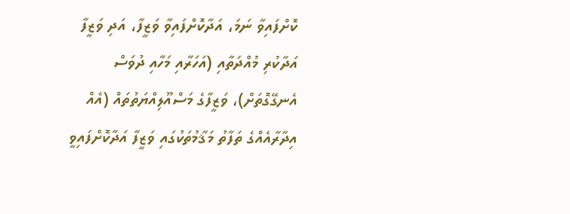ކޮށްފައިވާ ނަމަ، އަދާކޮށްފައިވާ ވަޒީފާ، އަދި ވަޒީފާ އަދާކުރި މުއްދަތާއި (އަހަރާއި މަހާއި ދުވަސް އެނގޭގޮތަށް)، ވަޒީފާގެ މަސްއޫލިއްޔަތުތައް (އެއް އިދާރާއެއްގެ ތަފާތު މަޤާމުތަކުގައި ވަޒީފާ އަދާކޮށްފައިވީ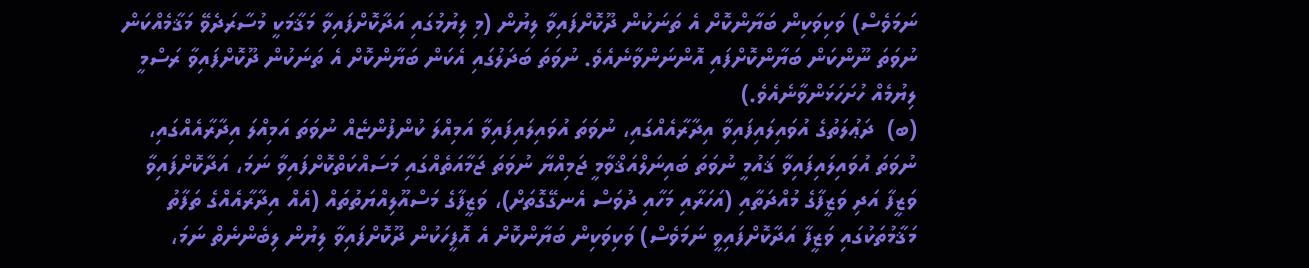ނަމަވެސް) ވަކިވަކިން ބަޔާންކޮށް އެ ތަނަކުން ދޫކޮށްފައިވާ ލިޔުން (މި ލިޔުމުގައި އަދާކޮށްފައިވާ މަޤާމަކީ މުސާރަދެވޭ މަޤާމެއްކަން ނުވަތަ ނޫންކަން ބަޔާންކޮށްފައި އޮންނަންވާނެއެވެ. ނުވަތަ ބަދަލުގައި އެކަން ބަޔާންކޮށް އެ ތަނަކުން ދޫކޮށްފައިވާ ރަސްމީ ލިޔުމެއް ހުށަހަޅަންވާނެއެވެ.)
(ބ)  ދަޢުލަތުގެ އުވައިލައިފައިވާ އިދާރާއެއްގައި، ނުވަތަ އުވައިލައިފައިވާ އަމިއްލަ ކުންފުންޏެއް ނުވަތަ އަމިއްލަ އިދާރާއެއްގައި، ނުވަތަ އުވައިލައިފައިވާ ޤައުމީ ނުވަތަ ބައިނަލްއަޤްވާމީ ޖަމިއްޔާ ނުވަތަ ޖަމާއަތެއްގައި މަސައްކަތްކޮށްފައިވާ ނަމަ، އަދާކޮށްފައިވާ ވަޒީފާ އަދި ވަޒީފާގެ މުއްދަތާއި (އަހަރާއި މަހާއި ދުވަސް އެނގޭގޮތަށް)، ވަޒީފާގެ މަސްއޫލިއްޔަތުތައް (އެއް އިދާރާއެއްގެ ތަފާތު މަޤާމުތަކުގައި ވަޒީފާ އަދާކޮށްފައިވީ ނަމަވެސް) ވަކިވަކިން ބަޔާންކޮށް އެ އޮފީހަކުން ދޫކޮށްފައިވާ ލިޔުން ލިބެންނެތް ނަމަ،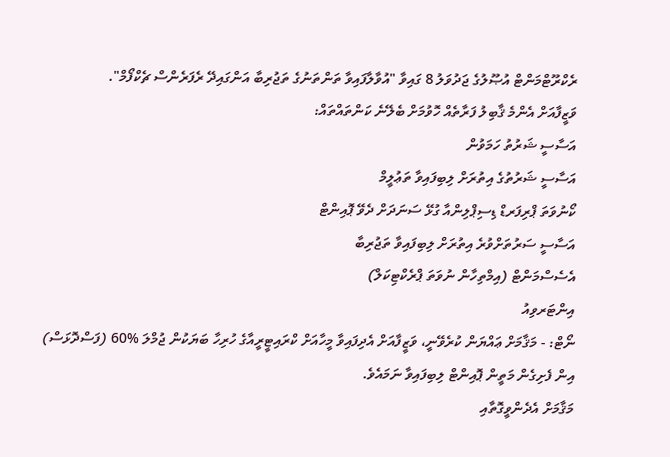ރެކްރޫޓްމަންޓް އުޞޫލުގެ ޖަދުވަލު 8 ގައިވާ "އުވާލާފައިވާ ތަންތަނުގެ ތަޖުރިބާ އަންގައިދޭ ރެފަރެންސް ޗެކްފޯމް".
ވަޒީފާއަށް އެންމެ ޤާބިލު ފަރާތެއް ހޮވުމަށް ބެލޭނެ ކަންތައްތައް:
އަސާސީ ޝަރުތު ހަމަވުން
އަސާސީ ޝަރުތުގެ އިތުރަށް ލިބިފައިވާ ތަޢުލީމް
ކޯނުވަތަ ޕްރިފަރޑް ޑިސިޕްލިންއާ ގުޅޭ ސަނަދަށް ދެވޭ ޕޮއިންޓް
އަސާސީ ސަރުތަށްވުރެ އިތުރަށް ލިބިފައިވާ ތަޖުރިބާ
އެސެސްމަންޓް (އިމްތިހާން ނުވަތަ ޕްރެކްޓިކަލް)
އިންޓަރވިއު
ނޯޓް: - މަޤާމަށް ޢައްޔަން ކުރެވޭނީ، ވަޒީފާއަށް އެދިފައިވާ މީހާއަށް ކްރައިޓީރީއާގެ ހުރިހާ ބަޔަކުން ޖުމްލަ %60 (ފަސްދޮޅަސް) އިން ފެށިގެން މަތީން ޕޮއިންޓް ލިބިފައިވާ ނަމައެވެ.
މަޤާމަށް އެދެންވީގޮތާއި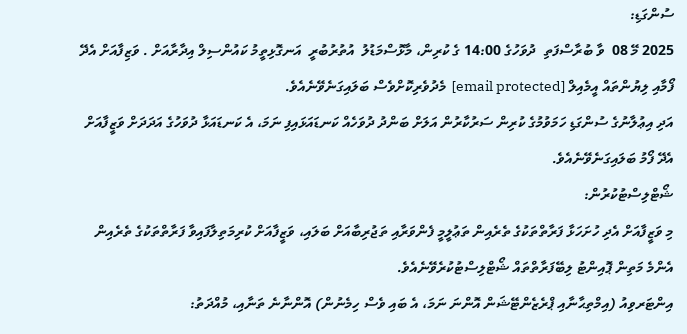ސުންގަޑި:
2025 މޭ 08  ވާ ބުރާސްފަތި  ދުވަހުގެ 14:00 ގެ ކުރިން، މާޅޮސްމަޑުލު  އުތުރުބުރީ  އަނގޮޅިތީމު ކައުންސިލް އިދާރާއަށް . ވަޒިފާއަށް އެދޭ ފޯމާއި ލިޔުންތައް އީމެއިލް [email protected]  މެދުވެރިކޮށްވެސް ބަލައިގަނެވޭނެއެވެ.
އަދި އިޢުލާނުގެ ސުންގަޑި ހަމަވުމުގެ ކުރިން ސަރުކާރުން އަލަށް ބަންދު ދުވަހެއް ކަނޑައަޅައިފި ނަމަ، އެ ކަނޑައަޅާ ދުވަހުގެ އަދަދަށް ވަޒީފާއަށް އެދޭ ފޯމު ބަލައިގަނެވޭނެއެވެ.
ޝޯޓްލިސްޓުކުރުން:
މި ވަޒީފާއަށް އެދި ހުށަހަޅާ ފަރާތްތަކުގެ ތެރެއިން ތަޢުލީމީ ފެންވަރާއި ތަޖުރިބާއަށް ބަލައި، ވަޒީފާއަށް ކުރިމަތިލާފައިވާ ފަރާތްތަކުގެ ތެރެއިން އެންމެ މަތިން ޕޮއިންޓު ލިބޭފަރާތްތައް ޝޯޓްލިސްޓުކުރެވޭނެއެވެ.
އިންޓަރވިއު (އިމްތިޙާނާއި ޕްރެޒެންޓޭޝަން އޮންނަ ނަމަ، އެ ބައި ވެސް ހިމެނުން) އޮންނާނެ ތަނާއި، މުއްދަތު: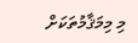މި މިމަޤާމުތަކަށް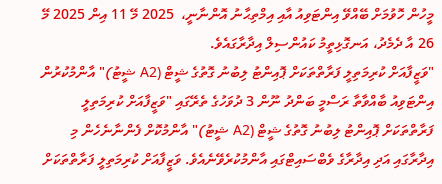މީހުން ހޮވުމަށް ބޭއްވޭ އިންޓަވިއު އާއި އިމްތިޙާނު އޮންނާނީ،  2025 މޭ 11 އިން 2025 މޭ 26 އާ ދެމެދު، އަނގޮޅިތީމު ކައުންސިލް އިދާރާގައެވެ.
"ވަޒީފާއަށް ކުރިމަތިލީ ފަރާތްތަކަށް ޕޮއިންޓު ލިބުނު ގޮތުގެ ޝީޓް (A2 ޝީޓު)" އާންމުކުރުން
އިންޓަވިއު ބާއްވާތާ ރަސްމީ ބަންދު ނޫން 3 ދުވަހުގެ ތެރޭގައި "ވަޒީފާއަށް ކުރިމަތިލީ ފަރާތްތަކަށް ޕޮއިންޓު ލިބުނު ގޮތުގެ ޝީޓް (A2 ޝީޓު)" އާންމުކޮށް ފެންނާނެހެން މި އިދާރާގައި އަދި އިދާރާގެ ވެބްސައިޓްގައި އާންމުކުރެވޭނެއެވެ. ވަޒީފާއަށް ކުރިމަތިލީ ފަރާތްތަކަށް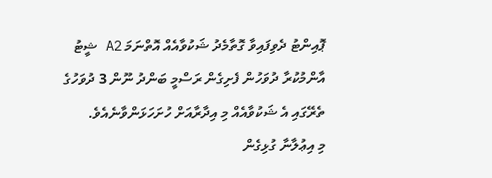ޕޮއިންޓު ދެވިފައިވާ ގޮތާމެދު ޝަކުވާއެއް އޮތްނަމަ A2 ޝީޓު އާންމުކުރާ ދުވަހުން ފެށިގެން ރަސްމީ ބަންދު ނޫން 3 ދުވަހުގެ ތެރޭގައި އެ ޝަކުވާއެއް މި އިދާރާއަށް ހުށަހަޅަންވާނެއެވެ.
މި އިޢުލާނާ ގުޅިގެން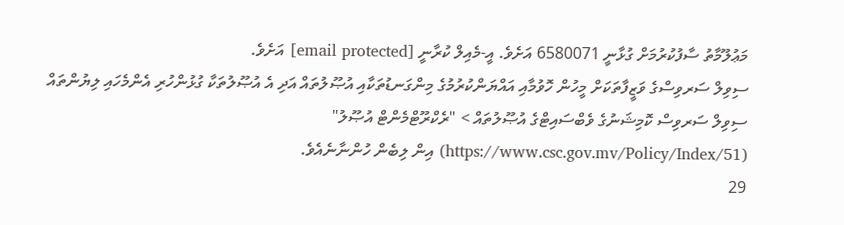މަޢުލޫމާތު ސާފުކުރުމަށް ގުޅާނީ 6580071 އަށެވެ. އީ-މެއިލް ކުރާނީ [email protected] އަށެވެ.
ސިވިލް ސަރވިސްގެ ވަޒީފާތަކަށް މީހުން ހޮވުމާއި އައްޔަންކުރުމުގެ މިންގަނޑުތަކާއި އުޞޫލުތައް އަދި އެ އުޞޫލުތަކާ ގުޅުންހުރި އެންމެހައި ލިޔުންތައް ސިވިލް ސަރވިސް ކޮމިޝަނުގެ ވެބްސައިޓްގެ އުޞޫލުތައް > "ރެކްރޫޓްމެންޓް އުޞޫލު" (https://www.csc.gov.mv/Policy/Index/51) އިން ލިބެން ހުންނާނެއެވެ.
29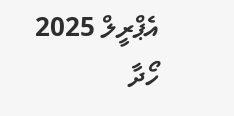އެޕްރީލް 2025
ހޯދާ